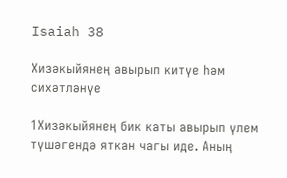Isaiah 38

Хизәкыйянең авырып китүе һәм сихәтләнүе

1Хизәкыйянең бик каты авырып үлем түшәгендә яткан чагы иде. Аның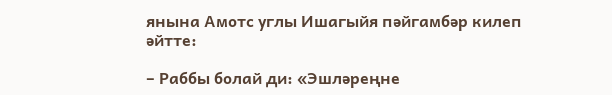янына Амотс углы Ишагыйя пәйгамбәр килеп әйтте:

– Раббы болай ди: «Эшләреңне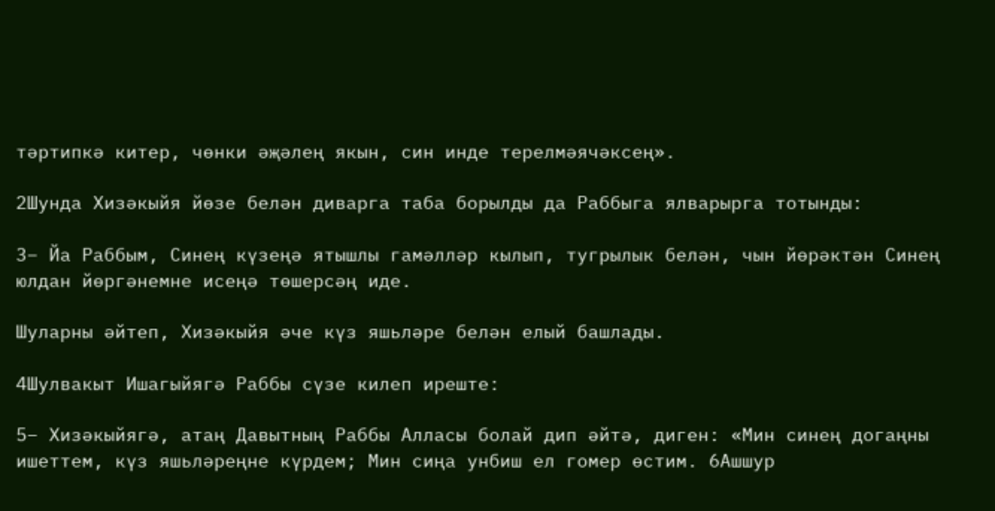тәртипкә китер, чөнки әҗәлең якын, син инде терелмәячәксең».

2Шунда Хизәкыйя йөзе белән диварга таба борылды да Раббыга ялварырга тотынды:

3– Йа Раббым, Синең күзеңә ятышлы гамәлләр кылып, тугрылык белән, чын йөрәктән Синең юлдан йөргәнемне исеңә төшерсәң иде.

Шуларны әйтеп, Хизәкыйя әче күз яшьләре белән елый башлады.

4Шулвакыт Ишагыйягә Раббы сүзе килеп иреште:

5– Хизәкыйягә, атаң Давытның Раббы Алласы болай дип әйтә, диген: «Мин синең догаңны ишеттем, күз яшьләреңне күрдем; Мин сиңа унбиш ел гомер өстим. 6Ашшур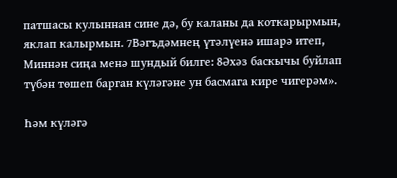патшасы кулыннан сине дә, бу каланы да коткарырмын, яклап калырмын. 7Вәгъдәмнең үтәлүенә ишарә итеп, Миннән сиңа менә шундый билге: 8Әхәз баскычы буйлап түбән төшеп барган күләгәне ун басмага кире чигерәм».

Һәм күләгә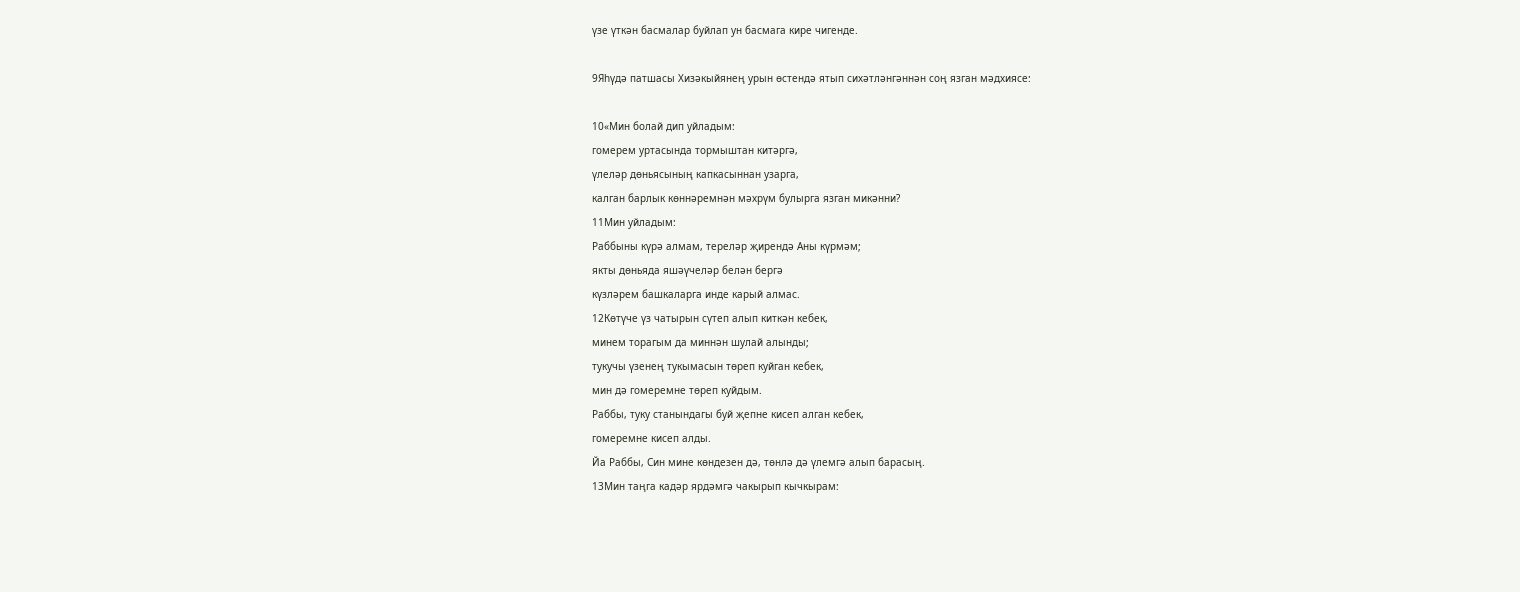үзе үткән басмалар буйлап ун басмага кире чигенде.

9Яһүдә патшасы Хизәкыйянең урын өстендә ятып сихәтләнгәннән соң язган мәдхиясе:

10«Мин болай дип уйладым:
гомерем уртасында тормыштан китәргә,
үлеләр дөньясының капкасыннан узарга,
калган барлык көннәремнән мәхрүм булырга язган микәнни?
11Мин уйладым:
Раббыны күрә алмам, тереләр җирендә Аны күрмәм;
якты дөньяда яшәүчеләр белән бергә
күзләрем башкаларга инде карый алмас.
12Көтүче үз чатырын сүтеп алып киткән кебек,
минем торагым да миннән шулай алынды;
тукучы үзенең тукымасын төреп куйган кебек,
мин дә гомеремне төреп куйдым.
Раббы, туку станындагы буй җепне кисеп алган кебек,
гомеремне кисеп алды.
Йа Раббы, Син мине көндезен дә, төнлә дә үлемгә алып барасың.
13Мин таңга кадәр ярдәмгә чакырып кычкырам: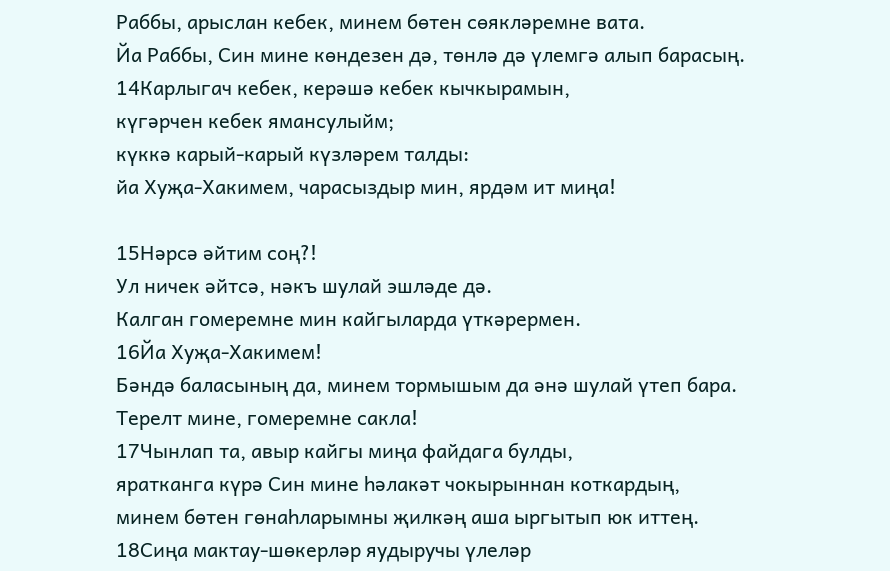Раббы, арыслан кебек, минем бөтен сөякләремне вата.
Йа Раббы, Син мине көндезен дә, төнлә дә үлемгә алып барасың.
14Карлыгач кебек, керәшә кебек кычкырамын,
күгәрчен кебек ямансулыйм;
күккә карый-карый күзләрем талды:
йа Хуҗа-Хакимем, чарасыздыр мин, ярдәм ит миңа!

15Нәрсә әйтим соң?!
Ул ничек әйтсә, нәкъ шулай эшләде дә.
Калган гомеремне мин кайгыларда үткәрермен.
16Йа Хуҗа-Хакимем!
Бәндә баласының да, минем тормышым да әнә шулай үтеп бара.
Терелт мине, гомеремне сакла!
17Чынлап та, авыр кайгы миңа файдага булды,
яратканга күрә Син мине һәлакәт чокырыннан коткардың,
минем бөтен гөнаһларымны җилкәң аша ыргытып юк иттең.
18Сиңа мактау-шөкерләр яудыручы үлеләр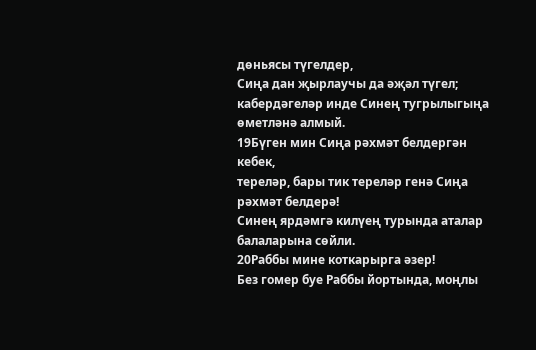дөньясы түгелдер,
Сиңа дан җырлаучы да әҗәл түгел;
кабердәгеләр инде Синең тугрылыгыңа өметләнә алмый.
19Бүген мин Сиңа рәхмәт белдергән кебек,
тереләр, бары тик тереләр генә Сиңа рәхмәт белдерә!
Синең ярдәмгә килүең турында аталар балаларына сөйли.
20Раббы мине коткарырга әзер!
Без гомер буе Раббы йортында, моңлы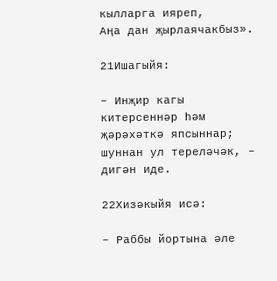кылларга ияреп,
Аңа дан җырлаячакбыз».

21Ишагыйя:

– Инҗир кагы китерсеннәр һәм җәрәхәткә япсыннар; шуннан ул тереләчәк, – дигән иде.

22Хизәкыйя исә:

– Раббы йортына әле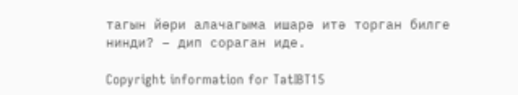тагын йөри алачагыма ишарә итә торган билге нинди? – дип сораган иде.

Copyright information for TatIBT15